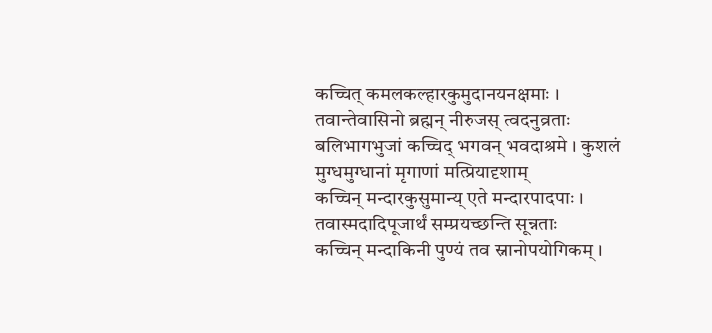कच्चित् कमलकल्हारकुमुदानयनक्षमाः । तवान्तेवासिनो ब्रह्मन् नीरुजस् त्वदनुव्रताः
बलिभागभुजां कच्चिद् भगवन् भवदाश्रमे । कुशलं मुग्धमुग्धानां मृगाणां मत्प्रियादृशाम्
कच्चिन् मन्दारकुसुमान्य् एते मन्दारपादपाः । तवास्मदादिपूजार्थं सम्प्रयच्छन्ति सून्नताः
कच्चिन् मन्दाकिनी पुण्यं तव स्नानोपयोगिकम् ।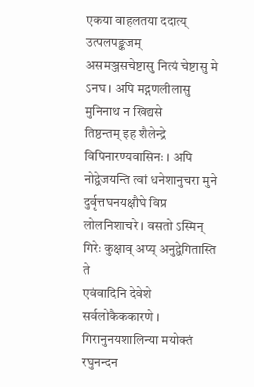एकया वाहलतया ददात्य् उत्पलपङ्कजम्
असमञ्जसचेष्टासु नित्यं चेष्टासु मे ऽनघ । अपि मद्गणलीलासु मुनिनाथ न खिद्यसे
तिष्ठन्तम् इह शैलेन्द्रे विपिनारण्यवासिनः । अपि नोद्वेजयन्ति त्वां धनेशानुचरा मुने
दुर्वृत्तघनयक्षौघे विप्र लोलनिशाचरे । वसतो ऽस्मिन् गिरेः कुक्षाव् अप्य् अनुद्वेगितास्ति ते
एवंवादिनि देवेशे सर्वलोकैककारणे । गिरानुनयशालिन्या मयोक्तं रघुनन्दन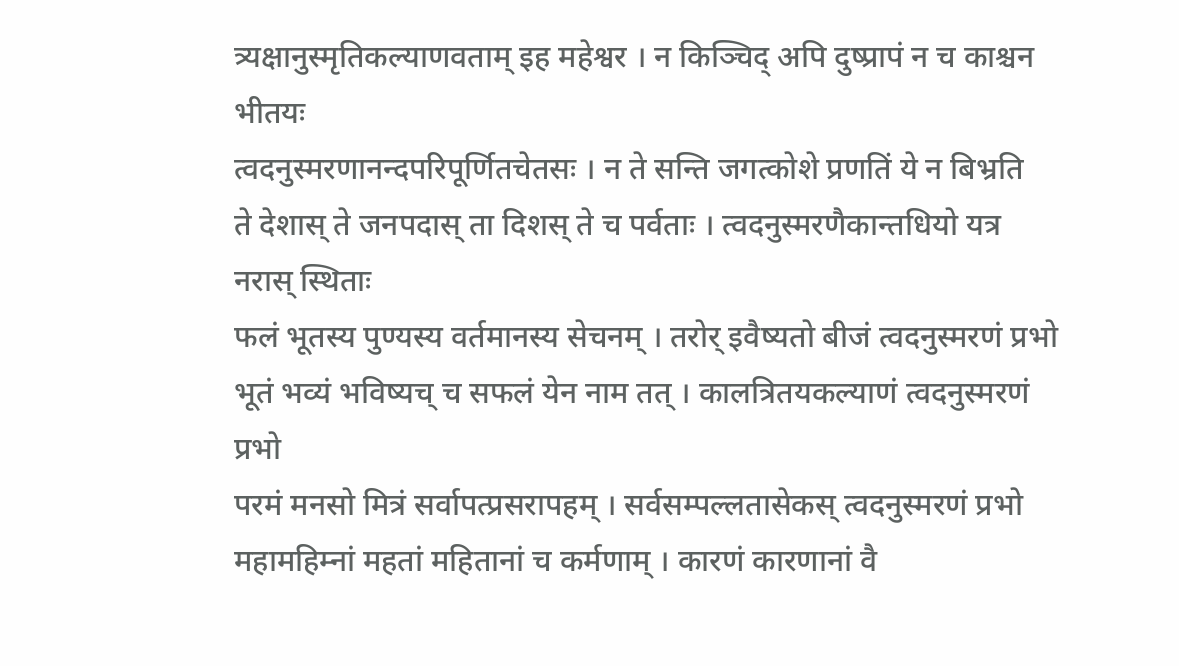त्र्यक्षानुस्मृतिकल्याणवताम् इह महेश्वर । न किञ्चिद् अपि दुष्प्रापं न च काश्चन भीतयः
त्वदनुस्मरणानन्दपरिपूर्णितचेतसः । न ते सन्ति जगत्कोशे प्रणतिं ये न बिभ्रति
ते देशास् ते जनपदास् ता दिशस् ते च पर्वताः । त्वदनुस्मरणैकान्तधियो यत्र नरास् स्थिताः
फलं भूतस्य पुण्यस्य वर्तमानस्य सेचनम् । तरोर् इवैष्यतो बीजं त्वदनुस्मरणं प्रभो
भूतं भव्यं भविष्यच् च सफलं येन नाम तत् । कालत्रितयकल्याणं त्वदनुस्मरणं प्रभो
परमं मनसो मित्रं सर्वापत्प्रसरापहम् । सर्वसम्पल्लतासेकस् त्वदनुस्मरणं प्रभो
महामहिम्नां महतां महितानां च कर्मणाम् । कारणं कारणानां वै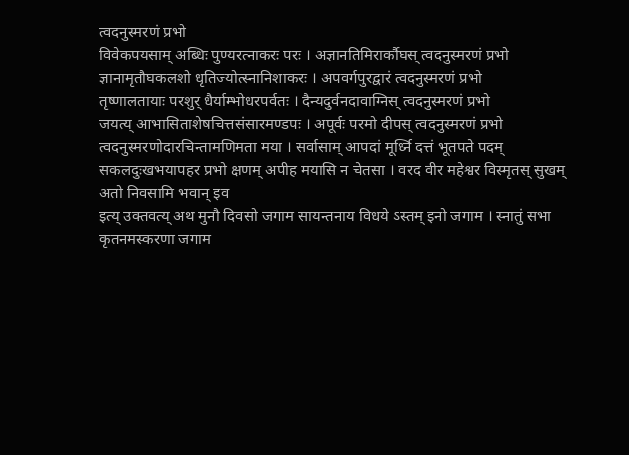त्वदनुस्मरणं प्रभो
विवेकपयसाम् अब्धिः पुण्यरत्नाकरः परः । अज्ञानतिमिरार्कौघस् त्वदनुस्मरणं प्रभो
ज्ञानामृतौघकलशो धृतिज्योत्स्नानिशाकरः । अपवर्गपुरद्वारं त्वदनुस्मरणं प्रभो
तृष्णालतायाः परशुर् धैर्याम्भोधरपर्वतः । दैन्यदुर्वनदावाग्निस् त्वदनुस्मरणं प्रभो
जयत्य् आभासिताशेषचित्तसंसारमण्डपः । अपूर्वः परमो दीपस् त्वदनुस्मरणं प्रभो
त्वदनुस्मरणोदारचिन्तामणिमता मया । सर्वासाम् आपदां मूर्ध्नि दत्तं भूतपते पदम्
सकलदुःखभयापहर प्रभो क्षणम् अपीह मयासि न चेतसा । वरद वीर महेश्वर विस्मृतस् सुखम् अतो निवसामि भवान् इव
इत्य् उक्तवत्य् अथ मुनौ दिवसो जगाम सायन्तनाय विधये ऽस्तम् इनो जगाम । स्नातुं सभा कृतनमस्करणा जगाम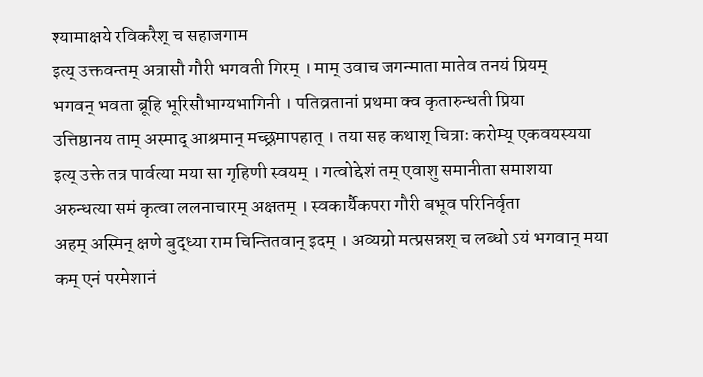श्यामाक्षये रविकरैश् च सहाजगाम
इत्य् उक्तवन्तम् अत्रासौ गौरी भगवती गिरम् । माम् उवाच जगन्माता मातेव तनयं प्रियम्
भगवन् भवता ब्रूहि भूरिसौभाग्यभागिनी । पतिव्रतानां प्रथमा क्व कृतारुन्धती प्रिया
उत्तिष्ठानय ताम् अस्माद् आश्रमान् मच्छ्रमापहात् । तया सह कथाश् चित्राः करोम्य् एकवयस्यया
इत्य् उक्ते तत्र पार्वत्या मया सा गृहिणी स्वयम् । गत्वोद्देशं तम् एवाशु समानीता समाशया
अरुन्धत्या समं कृत्वा ललनाचारम् अक्षतम् । स्वकार्यैकपरा गौरी बभूव परिनिर्वृता
अहम् अस्मिन् क्षणे बुद्ध्या राम चिन्तितवान् इदम् । अव्यग्रो मत्प्रसन्नश् च लब्धो ऽयं भगवान् मया
कम् एनं परमेशानं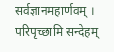सर्वज्ञानमहार्णवम् । परिपृच्छामि सन्देहम्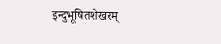इन्दुभूषितशेखरम्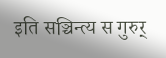इति सञ्चिन्त्य स गुरुर्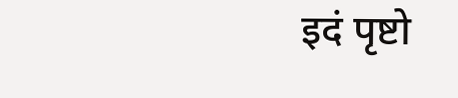इदं पृष्टो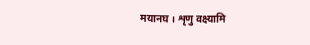मयानघ । शृणु वक्ष्यामि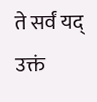ते सर्वं यद् उक्तं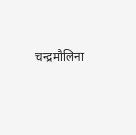चन्द्रमौलिना